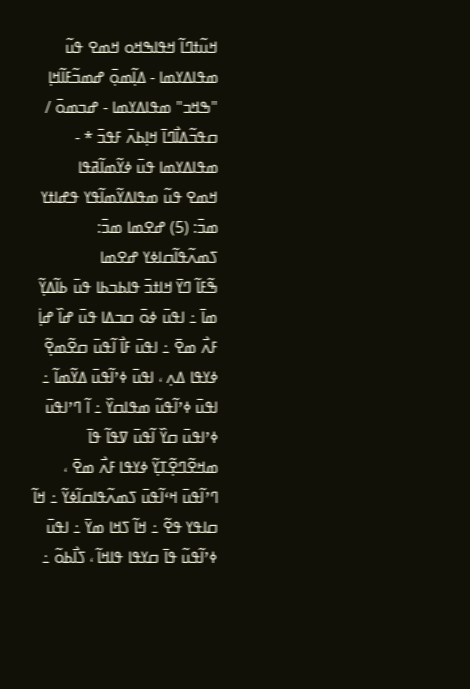ߞߎ߬ߙߣߊ߬ ߞߟߊߒߞߋ ߞߘߐ ߟߎ߬ ߘߟߊߡߌߘߊ - ߡߊ߲߬ߘߋ߲߫ ߝߘߏ߬ߓߊ߬ߞߊ߲ "ߒߞߏ" ߘߟߊߡߌߘߊ - ߝߏߘߋ߫ / ߛߟߏ߬ߡߊ߯ߣߊ߫ ߞߊ߲ߕߍ߫ ߓߟߏ߫ * - ߘߟߊߡߌߘߊ ߟߎ߫ ߦߌ߬ߘߊ߬ߥߟߊ
ߞߘߐ ߟߎ߬ ߘߟߊߡߌ߬ߘߊ߬ߟߌ ߟߝߊߙߌ ߘߏ߫: (5) ߝߐߘߊ ߘߏ߫: ߖߘߍ߬ߟߊ߬ߛߊߦߌ ߝߐߘߊ
ߒ߬ߓߊ߬ ߣߌ߫ ߞߊߙߏ߫ ߟߊߕߏߕߊ ߟߎ߫ ߕߊ߬ߡߌ߲߬ ߘߊ߫ ߸ ߊߟߎ߫ ߦߋ߫ ߛߏߡߊ ߟߎ߫ ߝߊ߰ ߝߊ߲߭ ߓߍ߯ ߘߐ߫ ߸ ߊߟߎ߫ ߓߊ߯ ߊ߬ߟߎ߫ ߛߐ߬ߘߐ߲߬ ߦߌߟߊ ߡߍ߲ ، ߊߟߎ߫ ߦߴߊ߬ߟߎ߫ ߡߌ߬ߘߊ߬ ߸ ߊߟߎ߫ ߦߴߊ߬ߟߎ߬ ߘߟߊߛߌ߰ ߸ ߊ߬ ߣߴߊߟߎ߫ ߦߴߊߟߎ߫ ߛߌ߰ ߊ߬ߟߎ߫ ߜߟߊ߬ ߟߊ߫ ߘߞߐ߬ߣߐ߲߬ߠߌ߲߬ ߦߌߟߊ ߓߍ߯ ߘߐ߫ ، ߣߴߊ߬ߟߎ߫ ߞߵߊ߬ߟߎ߫ ߖߘߍ߬ߟߊߛߊ߬ߦߌ߬ ߸ ߞߊ߬ ߛߊߟߌ ߟߐ߬ ߸ ߞߊ߬ ߖߞߊ ߘߌ߫ ߸ ߊߟߎ߫ ߦߴߊ߬ߟߎ߬ ߟߊ߫ ߛߌߟߊ ߟߊߞߊ߬ ، ߖߊ߯ߕߋ߬ ߸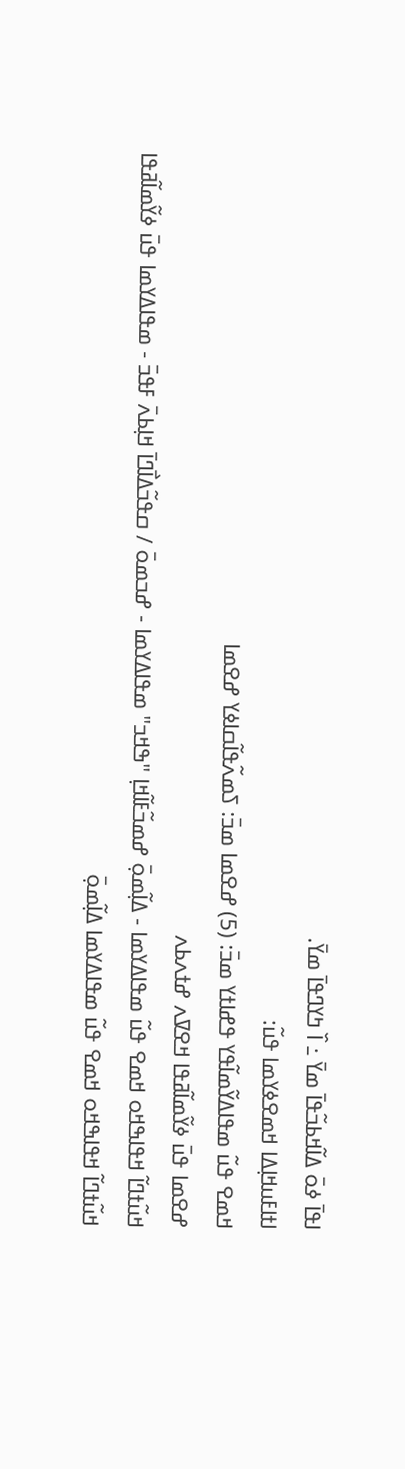ߊߟߊ߫ ߦߋ߫ ߡߊ߬ߞߕߏ߬ߟߊ߫ ߘߌ߫ ߸ ߊ߰ ߤߌߣߟߊ߫ ߘߌ߫.
ߊߙߊߓߎߞߊ߲ߡߊ ߞߘߐߦߌߘߊ ߟߎ߬:
ߞߘߐ ߟߎ߬ ߘߟߊߡߌ߬ߘߊ߬ߟߌ ߟߝߊߙߌ ߘߏ߫: (5) ߝߐߘߊ ߘߏ߫: ߖߘߍ߬ߟߊ߬ߛߊߦߌ ߝߐߘߊ
ߝߐߘߊ ߟߎ߫ ߦߌ߬ߘߊ߬ߥߟߊ ߞߐߜߍ ߝߙߍߕߍ
ߞߎ߬ߙߣߊ߬ ߞߟߊߒߞߋ ߞߘߐ ߟߎ߬ ߘߟߊߡߌߘߊ - ߡߊ߲߬ߘߋ߲߫ ߝߘߏ߬ߓߊ߬ߞߊ߲ "ߒߞߏ" ߘߟߊߡߌߘߊ - ߝߏߘߋ߫ / ߛߟߏ߬ߡߊ߯ߣߊ߫ ߞߊ߲ߕߍ߫ ߓߟߏ߫ - ߘߟߊߡߌߘߊ ߟߎ߫ ߦߌ߬ߘߊ߬ߥߟߊ
ߞߎ߬ߙߣߊ߬ ߞߟߊߒߞߋ ߞߘߐ ߟߎ߬ ߘߟߊߡߌߘߊ ߡߊ߲߬ߘߋ߲߫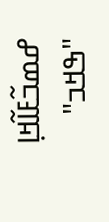ߝߘߏ߬ߓߊ߬ߞߊ߲ "ߒߞߏ"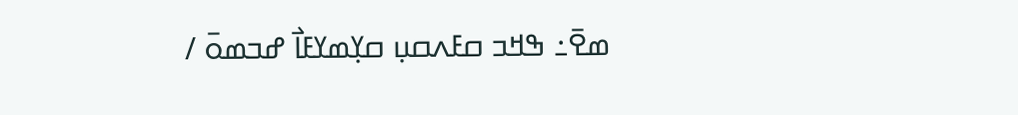ߘߐ߫߸ ߒߞߏ ߛߓߍߛߎ߲ ߛߌ߲ߘߌߓߊ߯ ߝߏߘߋ߫ /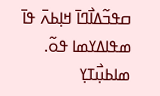ߛߟߏ߬ߡߊ߯ߣߊ߫ ߞߊ߲ߕߍ߫ ߟߊ߫ ߘߟߊߡߌߘߊ ߟߋ߬.
ߘߊߕߎ߲߯ߠߌ߲